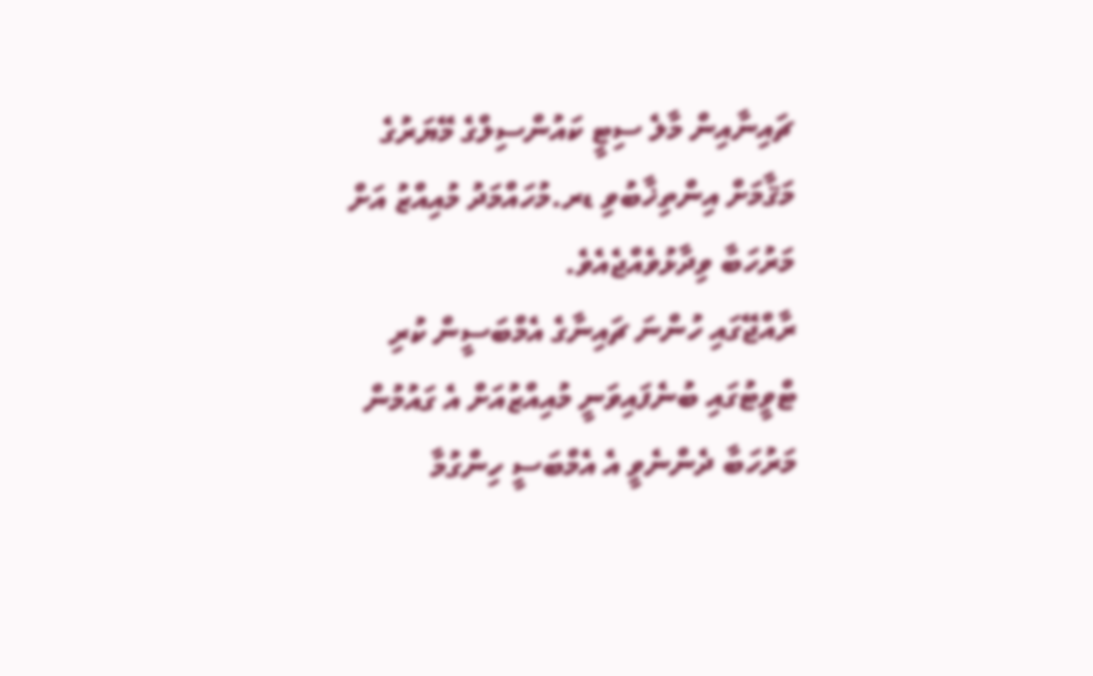ޗައިނާއިން މާލެ ސިޓީ ކައުންސިލްގެ މޭޔަރުގެ މަޤާމަށް އިންތިޚާބުވި ޑރ.މުހައްމަދު މުއިއްޒު އަށް މަރުހަބާ ވިދާޅުވެއްޖެއެވެ.
ރާއްޖޭގައި ހުންނަ ޗައިނާގެ އެމްބަސީން ކުރި ޓްވީޓުގައި ބުނެފައިވަނީ މުއިއްޒުއަށް އެ ގައުމުން މަރުހަބާ ދެންނެވީ އެ އެމްބަސީ ހިންގުމާ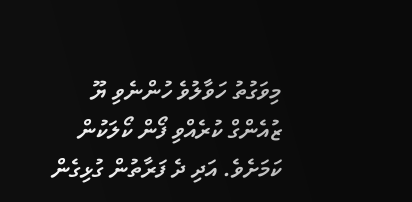މިވަގުތު ހަވާލުވެ ހުންނެވި ޔޫ ޒުއެންގް ކުރެއްވި ފޯން ކޯލަކުން ކަމަށެވެ. އަދި ދެ ފަރާތުން ގުޅިގެން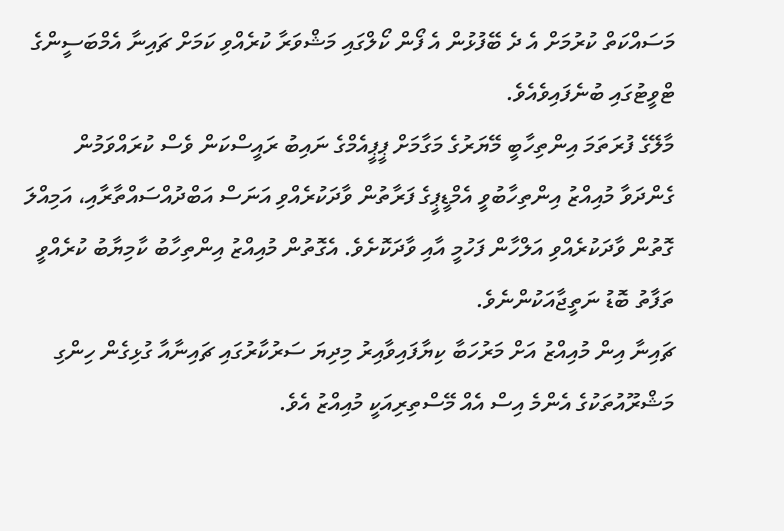މަސައްކަތް ކުރުމަށް އެ ދެ ބޭފުޅުން އެ ފޯން ކޯލްގައި މަޝްވަރާ ކުރެއްވި ކަމަށް ޗައިނާ އެމްބަސީންގެ ޓްވީޓުގައި ބުނެފައިވެއެވެ.
މާލޭގެ ފުރަތަމަ އިންތިހާބީ މޭޔަރުގެ މަގާމަށް ޕީޕީއެމްގެ ނައިބު ރައީސްކަން ވެސް ކުރައްވަމުން ގެންދަވާ މުއިއްޒު އިންތިހާބުވީ އެމްޑީޕީގެ ފަރާތުން ވާދަކުރެއްވި އަނަސް އަބްދުއްސައްތާރާއި، އަމިއްލަ ގޮތުން ވާދަކުރެއްވި އަލްހާން ފަހުމީ އާއި ވާދަކޮށެވެ. އެގޮތުން މުއިއްޒު އިންތިހާބު ކާމިޔާބު ކުރެއްވީ ތަފާތު ބޮޑު ނަތީޖާއަކުންނެވެ.
ޗައިނާ އިން މުއިއްޒު އަށް މަރުހަބާ ކިޔާފައިވާއިރު މިދިޔަ ސަރުކާރުގައި ޗައިނާއާ ގުޅިގެން ހިންގި މަޝްރޫއުތަކުގެ އެންމެ އިސް އެއް މޭސްތިރިއަކީ މުއިއްޒު އެވެ.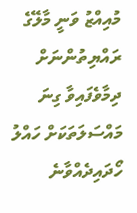މުއިއްޒު ވަނީ މާލޭގެ ރައްޔިތުންނަށް ދިމާވެފައިވާ ގިނަ މައްސަލަތަކަށް ހައްލު ހޯދައިދެއްވާނެ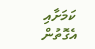ކަމަށާއި އެގޮތުން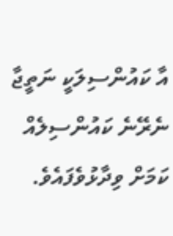އާ ކައުންސިލަކީ ނަތީޖާ ނެރޭނެ ކައުންސިލެއް ކަމަށް ވިދާޅުވެފައެވެ.